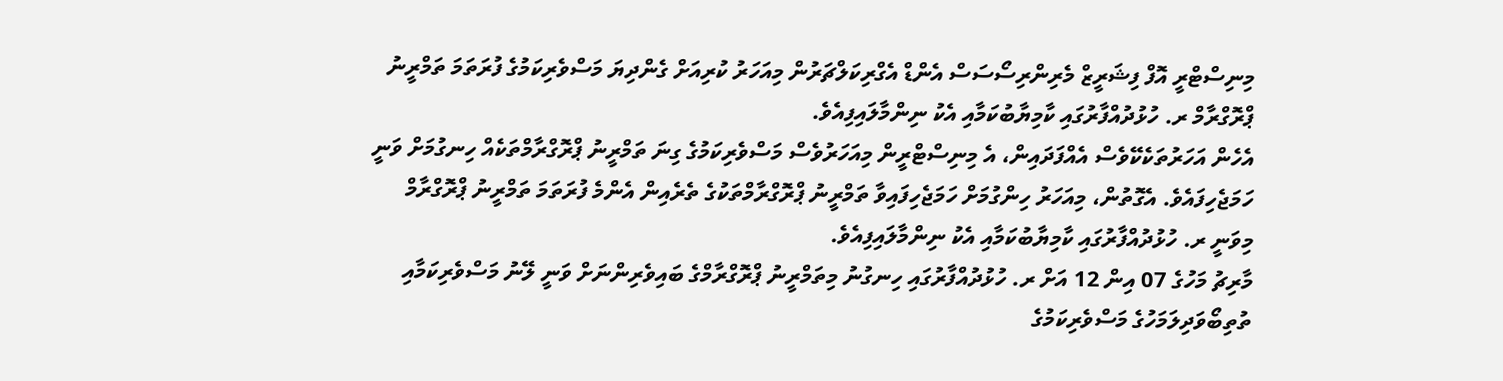މިނިސްޓްރީ އޮފް ފިޝަރީޒް މެރިންރިސޯސަސް އެންޑް އެގްރިކަލްޗަރުން މިއަހަރު ކުރިއަށް ގެންދިޔަ މަސްވެރިކަމުގެ ފުރަތަމަ ތަމްރީނު ޕްރޮގްރާމް ރ. ހުޅުދުއްފާރުގައި ކާމިޔާބުކަމާއި އެކު ނިންމާލައިފިއެވެ.
އެހެން އަހަރުތަކެކޭވެސް އެއްފަދައިން، އެ މިނިސްޓްރީން މިއަހަރުވެސް މަސްވެރިކަމުގެ ގިނަ ތަމްރީނު ޕްރޮގްރާމްތަކެއް ހިނގުމަށް ވަނީ ހަމަޖެހިފައެވެ. އެގޮތުން، މިއަހަރު ހިންގުމަށް ހަމަޖެހިފައިވާ ތަމްރީނު ޕްރޮގްރާމްތަކުގެ ތެރެއިން އެންމެ ފުރަތަމަ ތަމްރީނު ޕްރޮގްރާމް މިވަނީ ރ. ހުޅުދުއްފާރުގައި ކާމިޔާބުކަމާއި އެކު ނިންމާލައިފިއެވެ.
މާރިޗު މަހުގެ 07 އިން 12 އަށް ރ. ހުޅުދުއްފާރުގައި ހިނގުނު މިތަމްރީނު ޕްރޮގްރާމްގެ ބައިވެރިންނަށް ވަނީ ލޭނު މަސްވެރިކަމާއި ތުތިބޯވަދިލަމަހުގެ މަސްވެރިކަމުގެ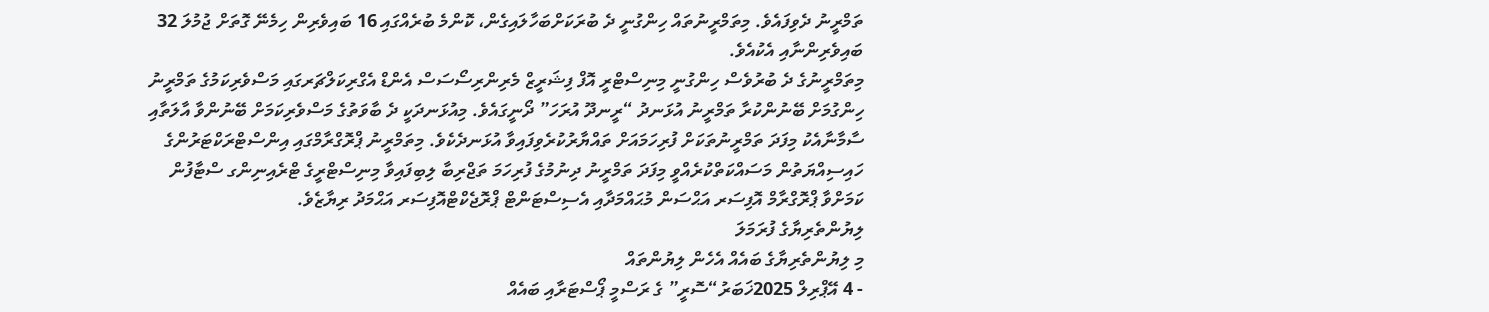ތަމްރީނު ދެވިފައެވެ. މިތަމްރީނުތައް ހިންގުނީ ދެ ބުރަކަށްބަހާލައިގެން، ކޮންމެ ބުރެއްގައި 16 ބައިވެރިން ހިމެނޭ ގޮތަށް ޖުމުލަ 32 ބައިވެރިންނާއި އެކުއެވެ.
މިތަމްރީނުގެ ދެ ބުރުވެސް ހިންގުނީ މިނިސްޓްރީ އޮފް ފިޝަރީޒް މެރިންރިސޯސަސް އެންޑް އެގްރިކަލްޗަރގައި މަސްވެރިކަމުގެ ތަމްރީނު ހިންގުމަށް ބޭނުންކުރާ ތަމްރީނު އުޅަނދު “ރީނދޫ އުރަހަ” ދޯނީގައެވެ. މިއުޅަނދަކީ ދެ ބާވަތުގެ މަސްވެރިކަމަށް ބޭނުންވާ އާލަތާއި ސާމާނާއެކު މިފަދަ ތަމްރީނުތަކަށް ފުރިހަމައަށް ތައްޔާރުކުރެވިފައިވާ އުޅަނދެކެވެ. މިތަމްރީނު ޕްރޮގްރާމްގައި އިންސްޓްރަކްޓަރުންގެ ހައިސިއްޔަތުން މަސައްކަތްކުރެއްވީ މިފަދަ ތަމްރީނު ދިނުމުގެ ފުރިހަމަ ތަޖްރިބާ ލިބިފައިވާ މިނިސްޓްރީގެ ޓްރެއިނިންގ ސްޓާފުން ކަމަށްވާ ޕްރޮގްރާމް އޮފިސަރ އަޙްސަން މުޙައްމަދާއި އެސިސްޓަންޓް ޕްރޮޖެކްޓްއޮފިސަރ އަޙްމަދު ރިޔާޒެވެ.
ލިޔުންތެރިޔާގެ ފުރަމަލަ
މި ލިޔުންތެރިޔާގެ ބައެއް އެހެން ލިޔުންތައް
- 4 އޭޕްރިލް 2025ޚަބަރު“ސޮރީ” ގެ ރަސްމީ ޕޯސްޓަރާއި ބައެއް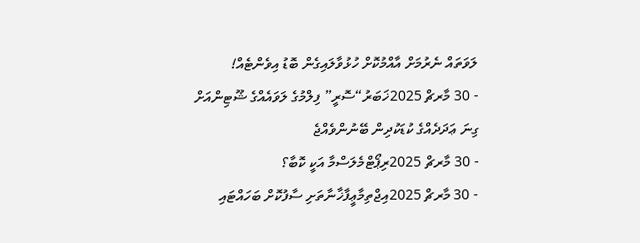ލަވަތައް ނެރުމަށް އާއްމުކޮށް ހުޅުވާލައިގެން ބޮޑު އިވެންޓެއް!
- 30 މާރޗް 2025ޚަބަރު“ސޮރީ” ފިލްމުގެ ލަވައެއްގެ ޝޫޓިންއަށް ގިނަ ޢަދަދެއްގެ ކުޑަކުދިން ބޭނުންވެއްޖެ
- 30 މާރޗް 2025ރިޕޯޓްމެލަސްމާ އަކީ ކޮބާ؟
- 30 މާރޗް 2025އިޖްތިމާޢީފާޚާނާތަށި ސާފުކޮށް ބަހައްޓައި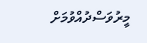މީރުވަސްދުއްވުމަށް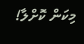މިކަން ކޮށްލާ!